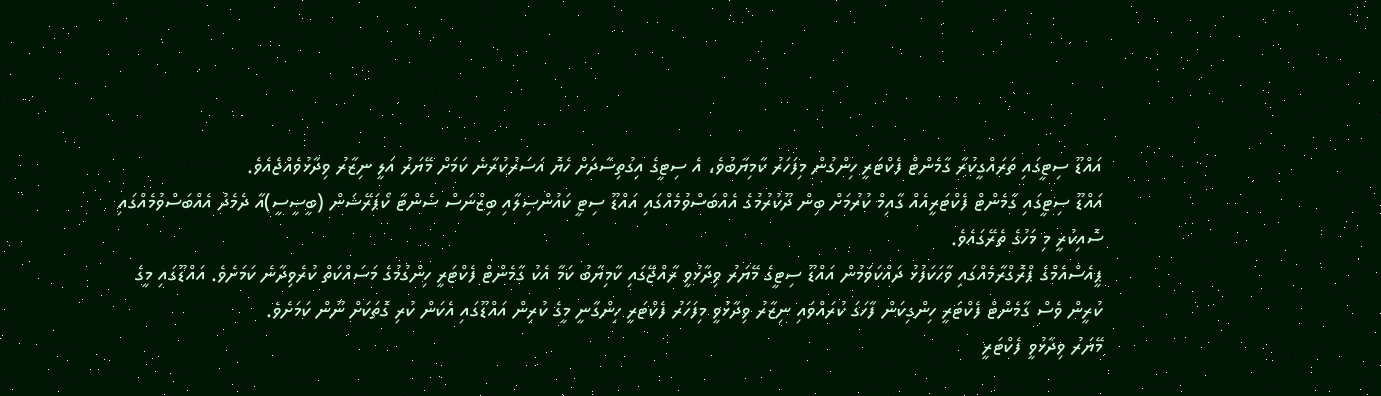އައްޑޫ ސިޓީގައި ތަރައްގީކުރާ ގާމެންޓް ފެކްޓަރީ ހިންގުން މިފަހަރު ކާމިޔާބުވެ، އެ ސިޓީގެ އިގުތިސާދަށް ހެޔޮ އަސަރުކުރާނެ ކަމަށް މޭޔަރު އަލީ ނިޒާރު ވިދާޅުވެއްޖެއެވެ.
އައްޑޫ ސިޓީގައި ގާމެންޓް ފެކްޓަރީއެއް ގާއިމް ކުރުމަށް ބިން ދޫކުރުމުގެ އެއްބަސްވުމެއްގައި އައްޑޫ ސިޓީ ކައުންސިލާއި ބިޒްނަސް ސެންޓާ ކޯޕަރޭޝަން (ބީސީސީ)އާ ދެމެދު އެއްބަސްވުމެއްގައި ސޮއިކުރީ މި މަހުގެ ތެރޭގައެވެ.
ޕީއެސްއެމްގެ ޕްރޮގްރާމެއްގައި ވާހަކަފުޅު ދައްކަވަމުން އައްޑޫ ސިޓީގެ މޭޔަރު ވިދާޅުވީ ރާއްޖޭގައި ކާމިޔާބު ކަމާ އެކު ގާމެންޓް ފެކްޓަރީ ހިންގުމުގެ މަސައްކަތް ކުރެވިދާނެ ކަމަށެވެ. އައްޑޫގައި މީގެ ކުރީން ވެސް ގާމެންޓް ފެކްޓަރީ ހިންގިކަން ފާހަގަ ކުރައްވައި ނިޒާރު ވިދާޅުވީ މިފަހަރު ފެކްޓަރީ ހިންގާނީ މީގެ ކުރިން އައްޑޫގައި އެކަން ކުރި ގޮތަކަށް ނޫން ކަމަށެވެ.
މޭޔަރު ވިދާޅުވީ ފެކްޓަރީ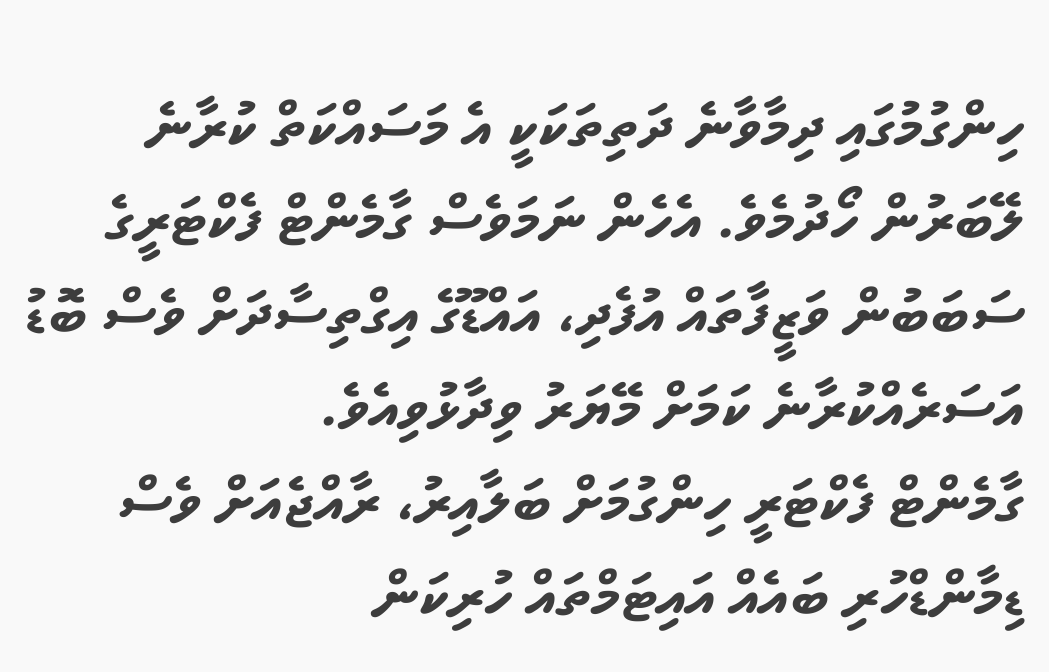ހިންގުމުގައި ދިމާވާނެ ދަތިތަކަކީ އެ މަސައްކަތް ކުރާނެ ލޭބަރުން ހޯދުމެވެ. އެހެން ނަމަވެސް ގާމެންޓް ފެކްޓަރީގެ ސަބަބުން ވަޒީފާތައް އުފެދި، އައްޑޫގެ އިގްތިސާދަށް ވެސް ބޮޑު އަސަރެއްކުރާނެ ކަމަށް މޭޔަރު ވިދާޅުވިއެވެ.
ގާމެންޓް ފެކްޓަރީ ހިންގުމަށް ބަލާއިރު، ރާއްޖެއަށް ވެސް ޑިމާންޑްހުރި ބައެއް އައިޓަމްތައް ހުރިކަން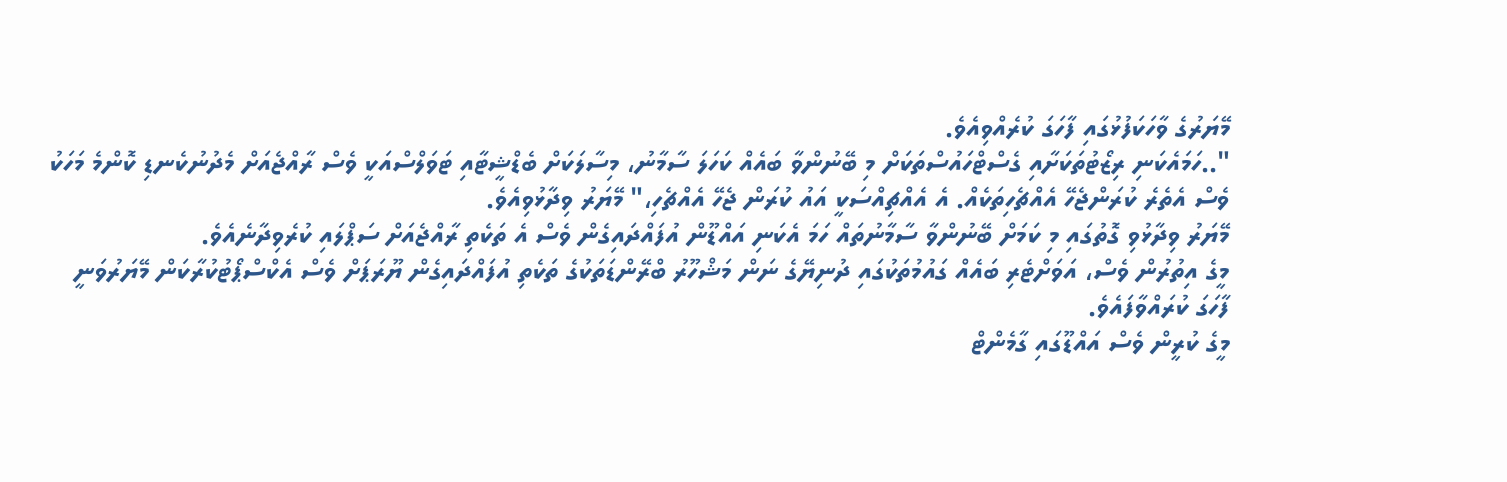މޭޔަރުގެ ވާހަކަފުޅުގައި ފާހަގަ ކުރެއްވިއެވެ.
"..ހަމައެކަނި ރިޒޯޓުތަކަށާއި ގެސްޓްހައުސްތަކަށް މި ބޭނުންވާ ބައެއް ކަހަލަ ސާމާނު، މިސާލަކަށް ބެޑްޝީޓާއި ޓަވަލްސްއަކީ ވެސް ރާއްޖެއަށް މެދުނުކެނޑި ކޮންމެ މަހަކު ވެސް އެތެރެ ކުރަންޖެހޭ އެއްޗެހިތަކެއް. އެ އެއްޗިއްސަކީ އައު ކުރަން ޖެހޭ އެއްޗެހި،" މޭޔަރު ވިދާޅުވިއެވެ.
މޭޔަރު ވިދާޅުވި ގޮތުގައި މި ކަމަށް ބޭނުންވާ ސާމާނުތައް ހަމަ އެކަނި އައްޑޫން އުފައްދައިގެން ވެސް އެ ތަކެތި ރާއްޖެއަށް ސަޕްލައި ކުރެވިދާނެއެވެ.
މީގެ އިތުރުން ވެސް، އަވަށްޓެރި ބައެއް ގައުމުތަކުގައި ދުނިޔޭގެ ނަން މަޝްހޫރު ބްރޭންޑަތަކުގެ ތަކެތި އުފައްދައިގެން ޔޫރަޕަށް ވެސް އެކްސްޕޯޓުކުރާކަން މޭޔަރުވަނީ ފާހަގަ ކުރައްވާފައެވެ.
މީގެ ކުރީން ވެސް އައްޑޫގައި ގާމެންޓް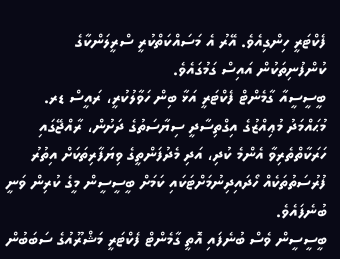ފެކްޓަރީ ހިންގިއެވެ. އޭރު އެ މަސައްކަތްކުރީ ސްރީލަންކާގެ ކުންފުނިތަކުން އައިސް ގަމުގައެވެ.
ބީސީސީއާ ގާމެންޓް ފެކްޓަރީ އަޅާ ބިން ހަވާލުކުރީ، ރައީސް ޑރ. މުޙައްމަދު މުޢިއްޒުގެ އިގްތިސާދީ ސިޔާސަތުގެ ދަށުން، ރާއްޖޭގައި ހަރަކާތްތެރިވާ އެންމެ ކުދި، އަދި މެދުފަންތީގެ ވިޔަފާރިތަކަށް އިތުރު ފުރުސަތުތަކެއް ހޯދައިދިނުމަށްޓަކައި ކަމަށް ބީސީސީން މީގެ ކުރިން ވަނީ ބުނެފައެވެ.
ބީސީސީން ވެސް ބުނެފައި އޮތީ ގާމެންޓް ފެކްޓަރީ މަޝްރޫއުގެ ސަބަބުން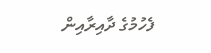ފެހުމުގެ ދާއިރާއިން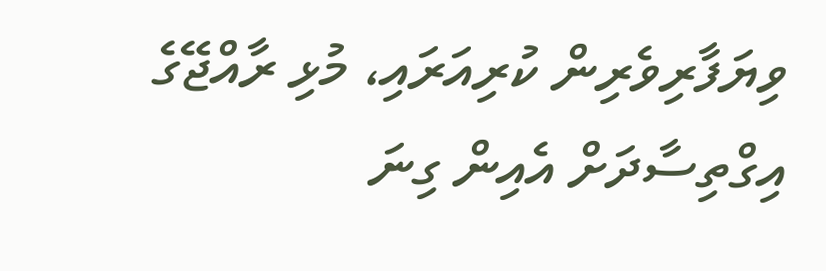ވިޔަފާރިވެރިން ކުރިއަރައި، މުޅި ރާއްޖޭގެ އިގްތިސާދަށް އެއިން ގިނަ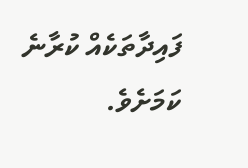ފައިދާތަކެއް ކުރާނެ ކަމަށެވެ.